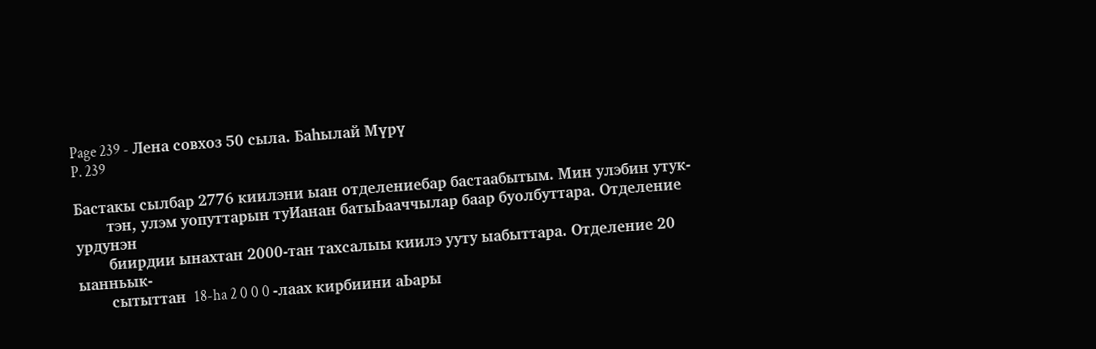Page 239 - Лена совхоз 50 сыла. Баһылай Мүрү
P. 239

Бастакы сылбар 2776 киилэни ыан отделениебар бастаабытым. Мин улэбин утук-
        тэн, улэм уопуттарын туИанан батыЬааччылар баар буолбуттара. Отделение урдунэн
        биирдии ынахтан 2000-тан тахсалыы киилэ ууту ыабыттара. Отделение 20 ыанньык-
        сытыттан  18-ha 2 0 0 0 -лаах кирбиини аЬары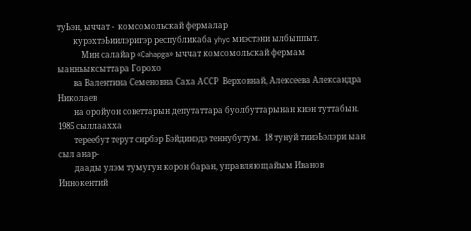туЬэн, ыччат -  комсомольскай фермалар
        курэхтэЬиилэригэр республикаба yhyc миэстэни ылбыппыт.
            Мин салайар «Cahapga» ыччат комсомольскай фермам ыанньыксыттара Горохо
        ва Валентина Семеновна Саха АССР  Верховнай, Алексеева Александра  Николаев
        на оройуон советтарын депутаттара буолбуттарынан киэн туттабын.  1985 сыллаахха
        тереебут терут сирбэр Бэйдинэдэ теннубутум.  18 тунуй тииэЬэлэри ыан  сыл анар-
        даады улэм тумугун корон баран, управляющайым Иванов Иннокентий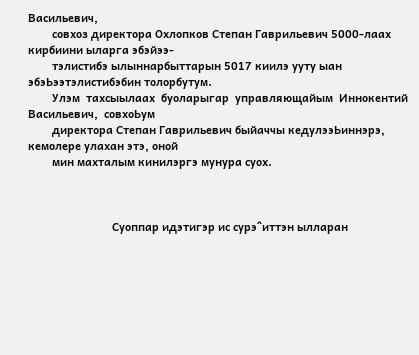Васильевич,
        совхоз директора Охлопков Степан Гаврильевич 5000-лаах кирбиини ыларга эбэйээ-
        тэлистибэ ылыннарбыттарын 5017 киилэ ууту ыан эбэЬээтэлистибэбин толорбутум.
        Улэм  тахсыылаах  буоларыгар  управляющайым  Иннокентий  Васильевич,  совхоЬум
        директора Степан Гаврильевич быйаччы кедулээЬиннэрэ, кемолере улахан этэ, оной
        мин махталым кинилэргэ мунура суох.



                            Суоппар идэтигэр ис сурэ^иттэн ылларан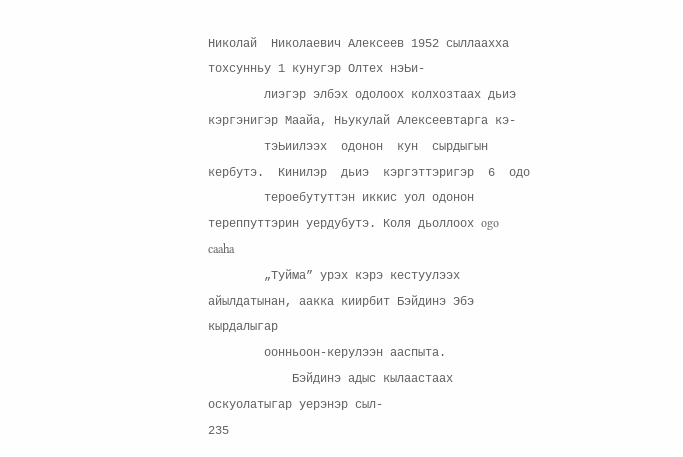Николай  Николаевич Алексеев 1952 сыллаахха тохсунньу 1 кунугэр Олтех нэЬи-
        лиэгэр элбэх одолоох колхозтаах дьиэ кэргэнигэр Маайа, Ньукулай Алексеевтарга кэ-
        тэЬиилээх  одонон  кун  сырдыгын  кербутэ.  Кинилэр  дьиэ  кэргэттэригэр  6  одо
        тероебутуттэн иккис уол одонон тереппуттэрин уердубутэ. Коля дьоллоох ogo caaha
        „Туйма” урэх кэрэ кестуулээх айылдатынан, аакка киирбит Бэйдинэ Эбэ кырдалыгар
        оонньоон-керулээн ааспыта.
            Бэйдинэ адыс кылаастаах оскуолатыгар уерэнэр сыл-                                        235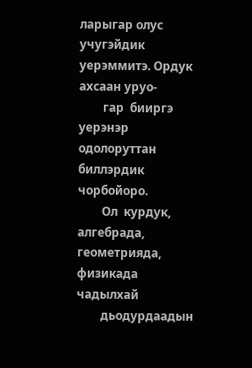ларыгар олус учугэйдик уерэммитэ. Ордук ахсаан уруо-
        гар  бииргэ уерэнэр  одолоруттан  биллэрдик чорбойоро.
        Ол  курдук, алгебрада,  геометрияда,  физикада чадылхай
        дьодурдаадын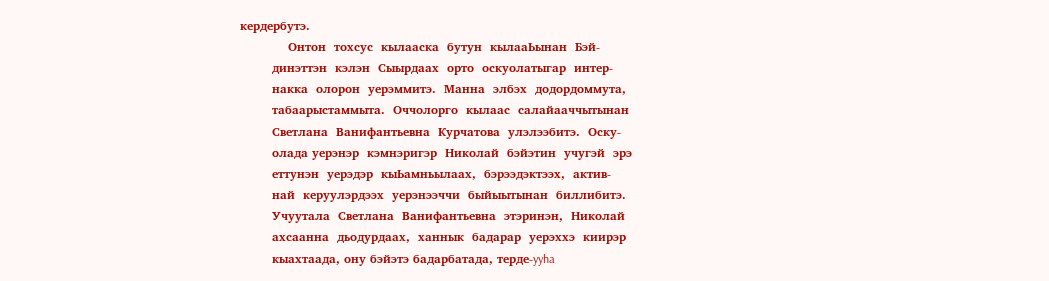кердербутэ.
            Онтон  тохсус  кылааска  бутун  кылааЬынан  Бэй-
        динэттэн  кэлэн  Сыырдаах  орто  оскуолатыгар  интер-
        накка  олорон  уерэммитэ.  Манна  элбэх  додордоммута,
        табаарыстаммыта.  Оччолорго  кылаас  салайааччытынан
        Светлана  Ванифантьевна  Курчатова  улэлээбитэ.  Оску-
        олада уерэнэр  кэмнэригэр  Николай  бэйэтин  учугэй  эрэ
        еттунэн  уерэдэр  кыЬамньылаах,  бэрээдэктээх,  актив-
        най  керуулэрдээх  уерэнээччи  быйыытынан  биллибитэ.
        Учуутала  Светлана  Ванифантьевна  этэринэн,  Николай
        ахсаанна  дьодурдаах,  ханнык  бадарар  уерэххэ  киирэр
        кыахтаада, ону бэйэтэ бадарбатада, терде-yyha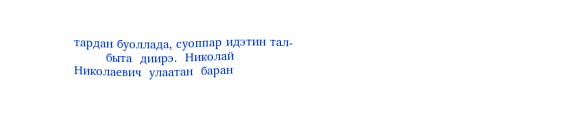тардан буоллада, суоппар идэтин тал-
        быта  диирэ.  Николай  Николаевич  улаатан  баран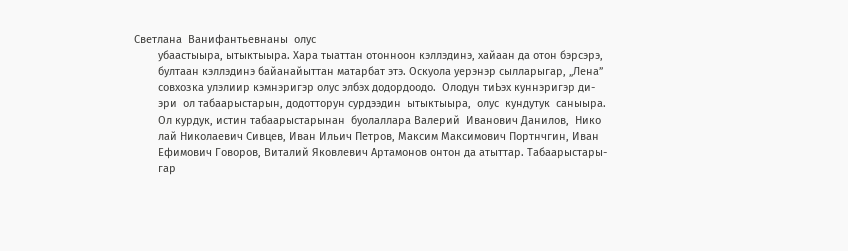Светлана  Ванифантьевнаны  олус
        убаастыыра, ытыктыыра. Хара тыаттан отонноон кэллэдинэ, хайаан да отон бэрсэрэ,
        бултаан кэллэдинэ байанайыттан матарбат этэ. Оскуола уерэнэр сылларыгар, „Лена”
        совхозка улэлиир кэмнэригэр олус элбэх додордоодо.  Олодун тиЬэх куннэригэр ди-
        эри  ол табаарыстарын, додотторун сурдээдин  ытыктыыра,  олус  кундутук  саныыра.
        Ол курдук, истин табаарыстарынан  буолаллара Валерий  Иванович Данилов,  Нико
        лай Николаевич Сивцев, Иван Ильич Петров, Максим Максимович Портнчгин, Иван
        Ефимович Говоров, Виталий Яковлевич Артамонов онтон да атыттар. Табаарыстары-
        гар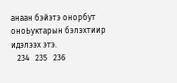анаан бэйэтэ онорбут оноЬуктарын бэлэхтиир идэлээх этэ.
   234   235   236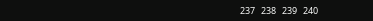237   238   239   240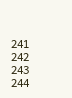241   242   243   244